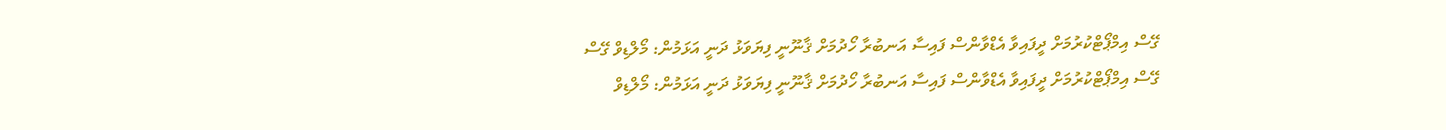ގޭސް އިމްޕޯޓްކުރުމަށް ދީފައިވާ އެޑްވާންސް ފައިސާ އަނބުރާ ހޯދުމަށް ޤާނޫނީ ފިޔަވަޅު ދަނީ އަޅަމުން: މޯލްޑިވް ގޭސް
ގޭސް އިމްޕޯޓްކުރުމަށް ދީފައިވާ އެޑްވާންސް ފައިސާ އަނބުރާ ހޯދުމަށް ޤާނޫނީ ފިޔަވަޅު ދަނީ އަޅަމުން: މޯލްޑިވް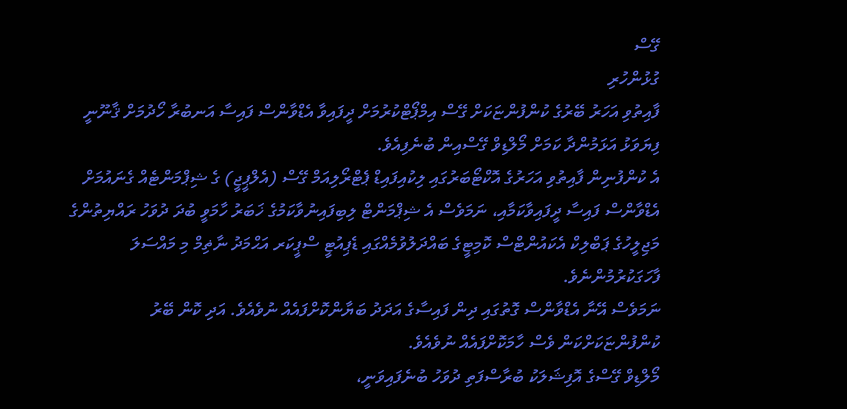ގޭސް
ގުޅުންހުރި
ފާއިތުވި އަހަރު ބޭރުގެ ކުންފުންޏަކަށް ގޭސް އިމްޕޯޓްކުރުމަށް ދީފައިވާ އެޑްވާންސް ފައިސާ އަނބުރާ ހޯދުމަށް ޤާނޫނީ ފިޔަވަޅު އަޅަމުންދާ ކަމަށް މޯލްޑިވް ގޭސްއިން ބުނެފިއެވެ.
އެ ކުންފުނިން ފާއިތުވި އަހަރުގެ އޮކްޓޯބަރުގައި ލިކުއިފައިޑް ޕެޓްރޯލިއަމް ގޭސް (އެލްޕީޖީ) ގެ ޝިޕްމަންޓެއް ގެނައުމަށް އެޑްވާންސް ފައިސާ ދީފައިވާކަމާއި، ނަމަވެސް އެ ޝިޕްމަންޓް ލިބިފައިނުވާކަމުގެ ޚަބަރު ހާމަވީ ބުދަ ދުވަހު ރައްޔިތުންގެ މަޖިލީހުގެ ޕަބްލިކް އެކައުންޓްސް ކޮމިޓީގެ ބައްދަލުވުމެއްގައި ޑެޕިއުޓީ ސްޕީކަރ އަޙްމަދު ނާޡިމް މި މައްސަލަ ފާހަގަކުރުމުންނެވެ.
ނަމަވެސް އޭނާ އެޑްވާންސް ގޮތުގައި ދިން ފައިސާގެ އަދަދު ބަޔާންކޮށްފައެއް ނުވެއެވެ. އަދި ކޮން ބޭރު ކުންފުންޏަކަށްކަން ވެސް ހާމަކޮށްފައެއް ނުވެއެވެ.
މޯލްޑިވް ގޭސްގެ އޮފިޝަލަކު ބުރާސްފަތި ދުވަހު ބުނެފައިވަނީ،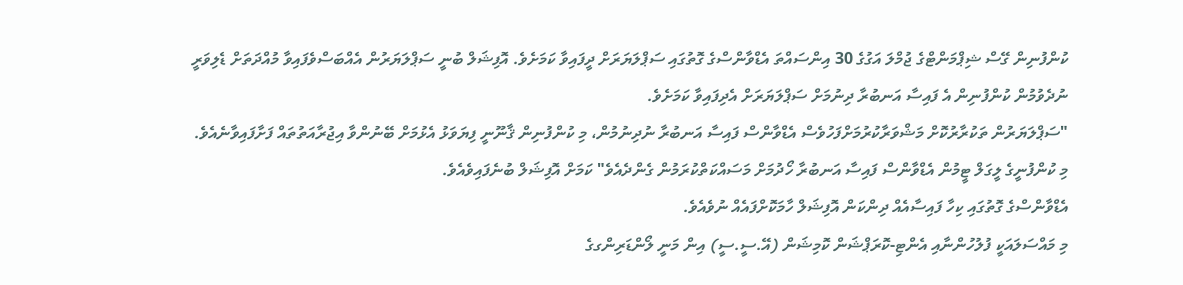ކުންފުނިން ގޭސް ޝިޕްމަންޓްގެ ޖުމްލަ އަގުގެ 30 އިންސައްތަ އެޑްވާންސްގެ ގޮތުގައި ސަޕްލަޔަރަށް ދީފައިވާ ކަމަށެވެ. އޮފިޝަލް ބުނީ ސަޕްލަޔަރުން އެއްބަސްވެފައިވާ މުއްދަތަށް ޑެލިވަރީ ނުދެވުމުން ކުންފުނިން އެ ފައިސާ އަނބުރާ ދިނުމަށް ސަޕްލަޔަރަށް އެދިފައިވާ ކަމަށެވެ.
"ސަޕްލަޔަރުން ތަކުރާރުކޮށް މަޝްވަރާކުރުމަށްފަހުވެސް އެޑްވާންސް ފައިސާ އަނބުރާ ނުދިނުމުން، މި ކުންފުނިން ޤާނޫނީ ފިޔަވަޅު އެޅުމަށް ބޭނުންވާ އިޖުރާއަތުތައް ފަށާފައިވާނެއެވެ. މި ކުންފުނީގެ ލީގަލް ޓީމުން އެޑްވާންސް ފައިސާ އަނބުރާ ހޯދުމަށް މަސައްކަތްކުރަމުން ގެންދެއެވެ" ކަމަށް އޮފިޝަލް ބުނެފައިވެއެވެ.
އެޑްވާންސްގެ ގޮތުގައި ކިހާ ފައިސާއެއް ދިންކަން އޮފިޝަލް ހާމަކޮށްފައެއް ނުވެއެވެ.
މި މައްސަލައަކީ ފުލުހުންނާއި އެންޓި-ކޮރަޕްޝަން ކޮމިޝަން (އޭ.ސީ.ސީ) އިން މަނީ ލޯންޑަރިންގގެ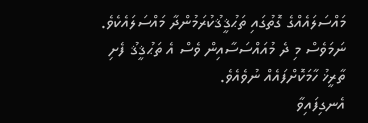މައްސަލައެއްގެ ގޮތުގައި ތަޙުޤީޤުކުރަމުންދާ މައްސަލައެކެވެ. ނަމަވެސް މި ދެ މުއައްސަސާއިން ވެސް އެ ތަޙުޤީޤު ފެށި ތާރީޚު ހާމަކޮށްފައެއް ނުވެއެވެ.
އެނގިފައިވާ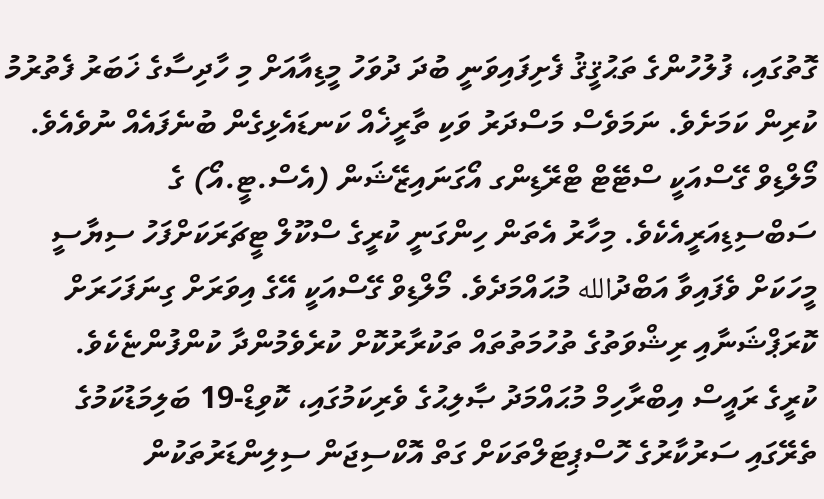ގޮތުގައި، ފުލުހުންގެ ތަޙުޤީޤު ފެށިފައިވަނީ ބުދަ ދުވަހު މީޑިއާއަށް މި ހާދިސާގެ ޚަބަރު ފެތުރުމު ކުރިން ކަމަށެވެ. ނަމަވެސް މަސްދަރު ވަކި ތާރީޚެއް ކަނޑައެޅިގެން ބުނެފައެއް ނުވެއެވެ.
މޯލްޑިވް ގޭސްއަކީ ސްޓޭޓް ޓްރޭޑިންގ އޯގަނައިޒޭޝަން (އެސް.ޓީ.އޯ) ގެ ސަބްސިޑިއަރީއެކެވެ. މިހާރު އެތަން ހިންގަނީ ކުރީގެ ސްކޫލް ޓީޗަރަކަށްފަހު ސިޔާސީ މީހަކަށް ވެފައިވާ އަބްދުالله މުޙައްމަދެވެ. މޯލްޑިވް ގޭސްއަކީ އޭގެ އިވަރަށް ގިނަފަހަރަށް ކޮރަޕްޝަނާއި ރިޝްވަތުގެ ތުހުމަތުތައް ތަކުރާރުކޮށް ކުރެވެމުންދާ ކުންފުންޏެކެވެ.
ކުރީގެ ރައީސް އިބްރާހިމް މުޙައްމަދު ޞާލިޙުގެ ވެރިކަމުގައި، ކޮވިޑް-19 ބަލިމަޑުކަމުގެ ތެރޭގައި ސަރުކާރުގެ ހޮސްޕިޓަލްތަކަށް ގަތް އޮކްސިޖަން ސިލިންޑަރުތަކުން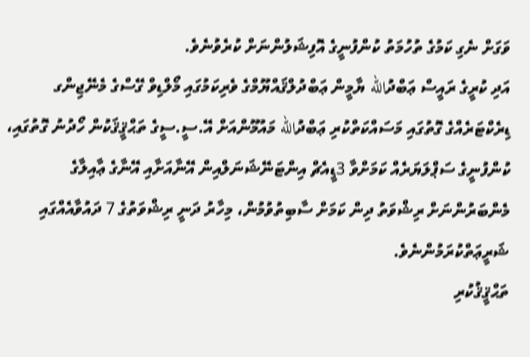ވަގަށް ނެގި ކަމުގެ ތުހުމަތު ކުންފުނީގެ އޮފިޝަލުންނަށް ކުރެވުނެވެ.
އަދި ކުރީގެ ރައީސް ޢަބްދުالله ޔާމީން ޢަބްދުލްޤައްޔޫމްގެ ވެރިކަމުގައި މޯލްޑިވް ގޭސްގެ މެނޭޖިންގ ޑިރެކްޓަރެއްގެ ގޮތުގައި މަސައްކަތްކުރި ޢަބްދުالله މައުމޫންއަށް އޭ.ސީ.ސީގެ ތަޙްޤީޤަކުން ހޯދުނު ގޮތުގައި، ކުންފުނީގެ ސަޕްލަޔަރެއް ކަމަށްވާ 3ޑީއެޗް އިންޓަނޭޝަނަލްއިން އޭނާއަށާއި އޭނާގެ ޢާއިލާގެ މެންބަރުންނަށް ރިޝްވަތު ދިން ކަމަށް ސާބިތުވުމުން، މިހާރު ދަނީ ރިޝްވަތުގެ 7 ދައުވާއެއްގައި ޝަރީޢަތްކުރަމުންނެވެ.
ތަޙްޤީޤުކުރި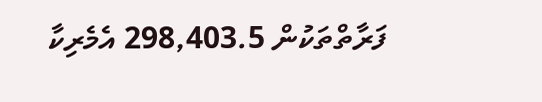ފަރާތްތަކުން 298,403.5 އެމެރިކާ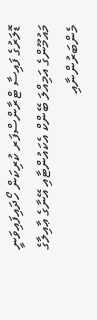ޑޮލަރުގެ ފައިސާ ޓްރާންސްފަރ ކުރިކަން ހޯދައިފައިވަނީ މައުމޫންގެ އަމިއްލަ ބޭންކް އެކައުންޓާއި އޭނާގެ ޢާއިލާގެ މެންބަރުންނާއި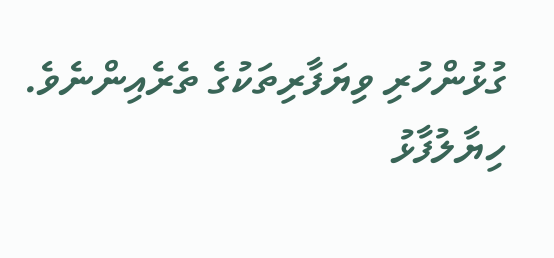ގުޅުންހުރި ވިޔަފާރިތަކުގެ ތެރެއިންނެވެ.
ހިޔާލުފާޅު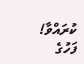ކުރައްވާ!
ފަހުގެ